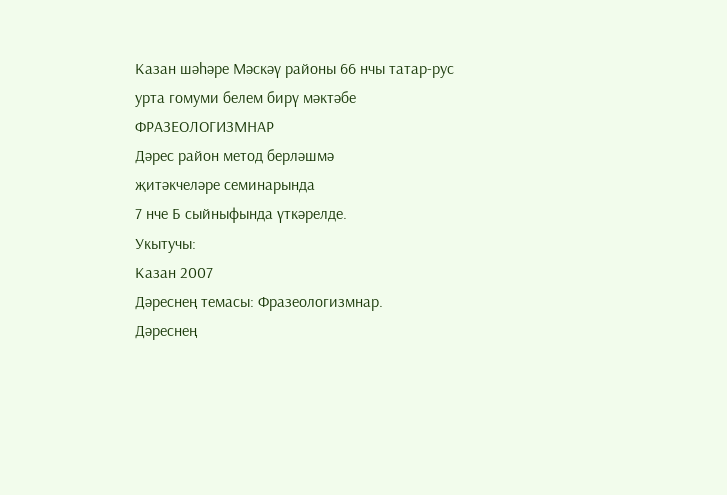Казан шәһәре Мәскәү районы 66 нчы татар-рус урта гомуми белем бирү мәктәбе
ФРАЗЕОЛОГИЗМНАР
Дәрес район метод берләшмә
җитәкчеләре семинарында
7 нче Б сыйныфында үткәрелде.
Укытучы:
Казан 2007
Дәреснең темасы: Фразеологизмнар.
Дәреснең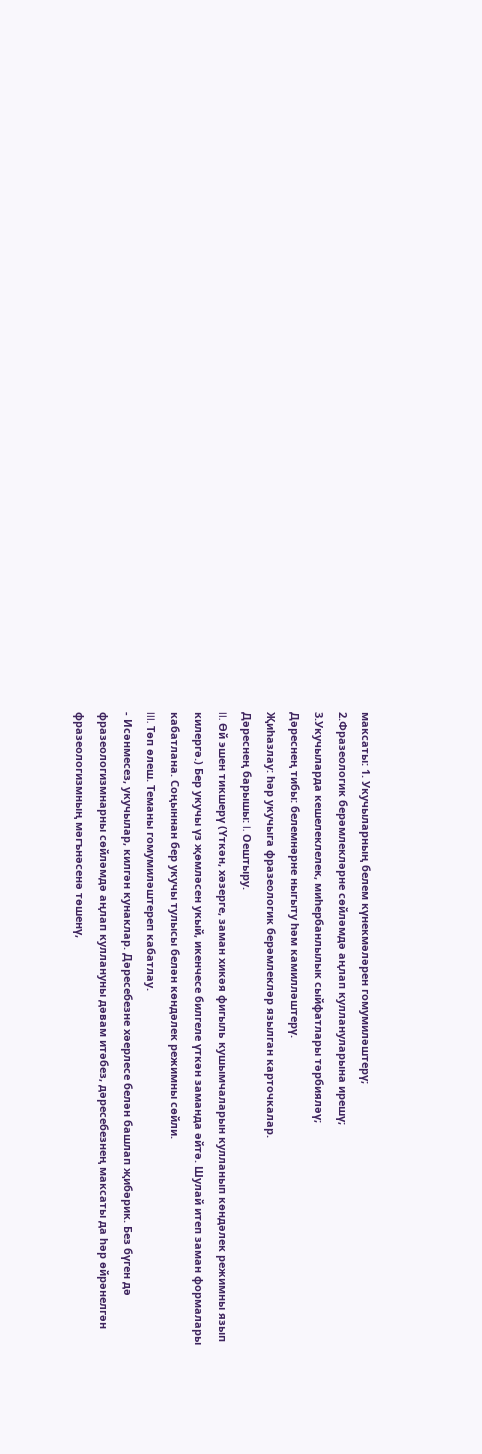максаты: 1. Укучыларның белем күнекмәләрен гомумиләштерү;
2.Фразеологик берәмлекләрне сөйләмдә аңлап куллануларына ирешү;
3.Укучыларда кешелеклелек, миһербанлылык сыйфатлары тәрбияләү;
Дәреснең тибы: белемнәрне ныгыту һәм камилләштерү.
Җиһазлау: һәр укучыга фразеологик берәмлекләр язылган карточкалар.
Дәреснең барышы: I. Оештыру.
II. Өй эшен тикшерү (Үткән, хәзерге, заман хикәя фигыль кушымчаларын кулланып көндәлек режимны язып килергә.) Бер укучы үз җөмләсен укый, икенчесе билгеле үткән заманда әйтә. Шулай итеп заман формалары кабатлана. Соңыннан бер укучы тулысы белән көндәлек режимны сөйли.
III. Төп өлеш. Теманы гомумиләштереп кабатлау.
- Исәнмесез, укучылар, килгән кунаклар. Дәресебезне хәерлесе белән башлап җибәрик. Без бүген дә фразеологизмнарны сөйләмдә аңлап куллануны дәвам итәбез, дәресебезнең максаты да һәр өйрәнелгән фразеологизмның мәгънәсенә төшенү,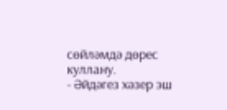сөйләмдә дөрес куллану.
- Әйдәгез хәзер эш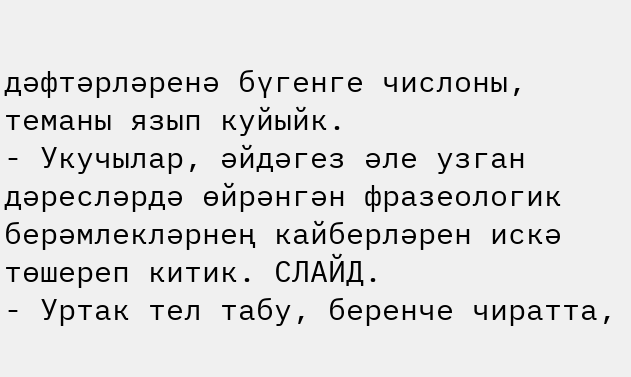дәфтәрләренә бүгенге числоны, теманы язып куйыйк.
- Укучылар, әйдәгез әле узган дәресләрдә өйрәнгән фразеологик берәмлекләрнең кайберләрен искә төшереп китик. СЛАЙД.
- Уртак тел табу, беренче чиратта,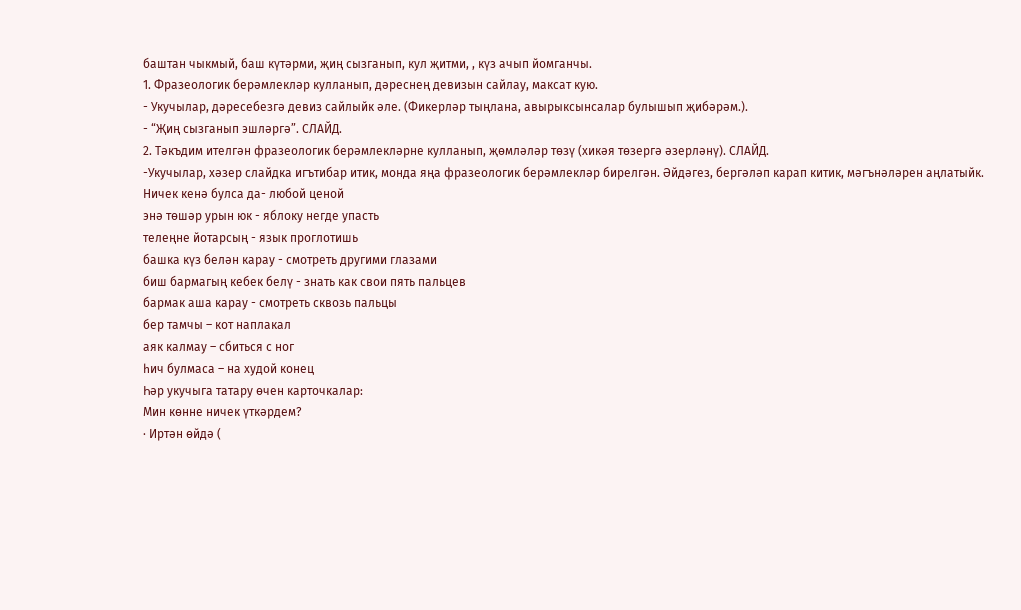баштан чыкмый, баш күтәрми, җиң сызганып, кул җитми, , күз ачып йомганчы.
1. Фразеологик берәмлекләр кулланып, дәреснең девизын сайлау, максат кую.
- Укучылар, дәресебезгә девиз сайлыйк әле. (Фикерләр тыңлана, авырыксынсалар булышып җибәрәм.).
- “Җиң сызганып эшләргә”. СЛАЙД.
2. Тәкъдим ителгән фразеологик берәмлекләрне кулланып, җөмләләр төзү (хикәя төзергә әзерләнү). СЛАЙД.
-Укучылар, хәзер слайдка игътибар итик, монда яңа фразеологик берәмлекләр бирелгән. Әйдәгез, бергәләп карап китик, мәгънәләрен аңлатыйк.
Ничек кенә булса да- любой ценой
энә төшәр урын юк - яблоку негде упасть
телеңне йотарсың - язык проглотишь
башка күз белән карау - смотреть другими глазами
биш бармагың кебек белү - знать как свои пять пальцев
бармак аша карау - смотреть сквозь пальцы
бер тамчы – кот наплакал
аяк калмау – сбиться с ног
һич булмаса – на худой конец
Һәр укучыга татару өчен карточкалар:
Мин көнне ничек үткәрдем?
· Иртән өйдә (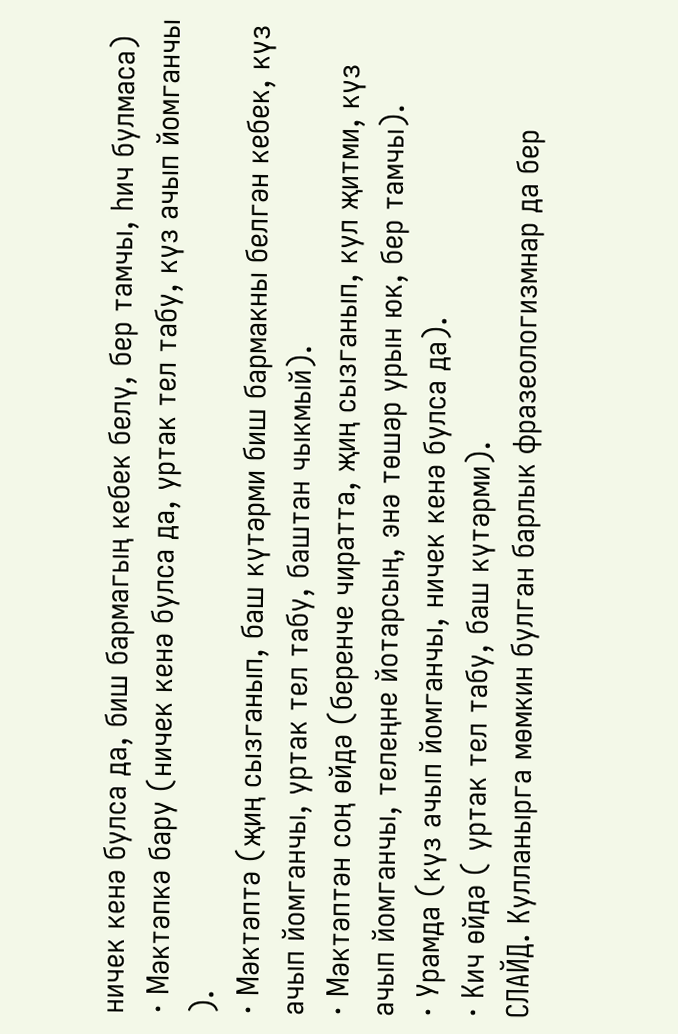ничек кенә булса да, биш бармагың кебек белү, бер тамчы, һич булмаса)
· Мәктәпкә бару (ничек кенә булса да, уртак тел табу, күз ачып йомганчы ).
· Мәктәптә (җиң сызганып, баш күтәрми биш бармакны белгән кебек, күз ачып йомганчы, уртак тел табу, баштан чыкмый).
· Мәктәптән соң өйдә (беренче чиратта, җиң сызганып, кул җитми, күз ачып йомганчы, телеңне йотарсың, энә төшәр урын юк, бер тамчы).
· Урамда (күз ачып йомганчы, ничек кенә булса да).
· Кич өйдә ( уртак тел табу, баш күтәрми).
СЛАЙД. Кулланырга мөмкин булган барлык фразеологизмнар да бер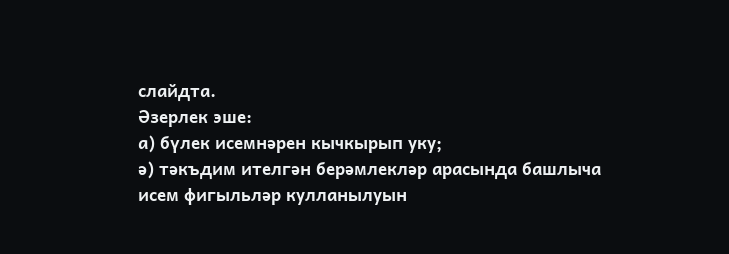слайдта.
Әзерлек эше:
а) бүлек исемнәрен кычкырып уку;
ә) тәкъдим ителгән берәмлекләр арасында башлыча исем фигыльләр кулланылуын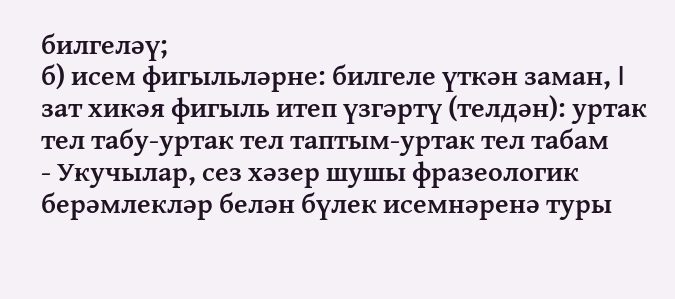билгеләү;
б) исем фигыльләрне: билгеле үткән заман, I зат хикәя фигыль итеп үзгәртү (телдән): уртак тел табу-уртак тел таптым-уртак тел табам
- Укучылар, сез хәзер шушы фразеологик берәмлекләр белән бүлек исемнәренә туры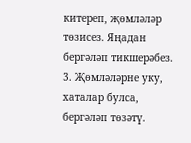китереп, җөмләләр төзисез. Яңадан бергәләп тикшерәбез.
3. Җөмләләрне уку, хаталар булса, бергәләп төзәтү.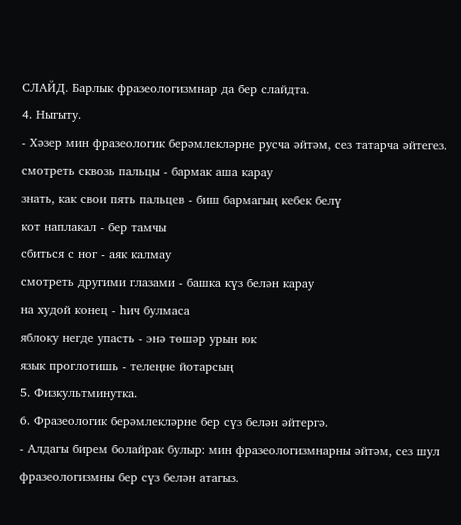СЛАЙД. Барлык фразеологизмнар да бер слайдта.
4. Ныгыту.
- Хәзер мин фразеологик берәмлекләрне русча әйтәм, сез татарча әйтегез.
смотреть сквозь пальцы - бармак аша карау
знать, как свои пять пальцев - биш бармагың кебек белү
кот наплакал - бер тамчы
сбиться с ног - аяк калмау
смотреть другими глазами - башка күз белән карау
на худой конец - һич булмаса
яблоку негде упасть - энә төшәр урын юк
язык проглотишь - телеңне йотарсың
5. Физкультминутка.
6. Фразеологик берәмлекләрне бер сүз белән әйтергә.
- Алдагы бирем болайрак булыр: мин фразеологизмнарны әйтәм, сез шул фразеологизмны бер сүз белән атагыз.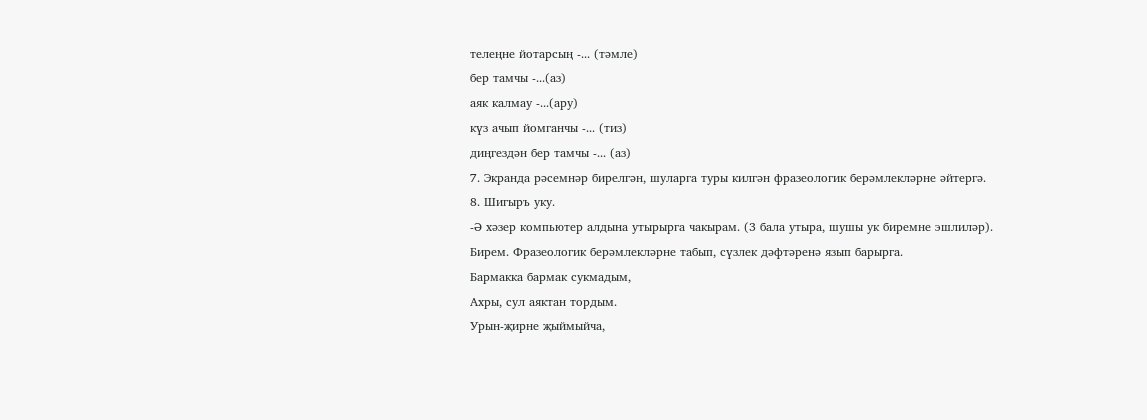телеңне йотарсың -... (тәмле)
бер тамчы -...(аз)
аяк калмау -...(ару)
күз ачып йомганчы -... (тиз)
диңгездән бер тамчы -... (аз)
7. Экранда рәсемнәр бирелгән, шуларга туры килгән фразеологик берәмлекләрне әйтергә.
8. Шигыръ уку.
-Ә хәзер компьютер алдына утырырга чакырам. (3 бала утыра, шушы ук биремне эшлиләр).
Бирем. Фразеологик берәмлекләрне табып, сүзлек дәфтәренә язып барырга.
Бармакка бармак сукмадым,
Ахры, сул аяктан тордым.
Урын-җирне җыймыйча,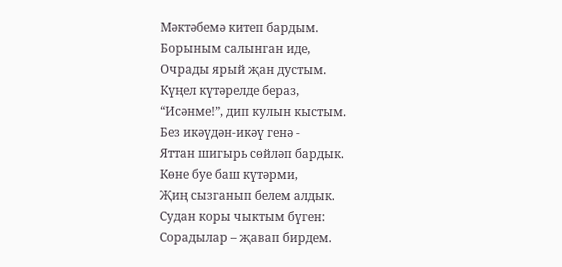Мәктәбемә китеп бардым.
Борыным салынган иде,
Очрады ярый җан дустым.
Күңел күтәрелде бераз,
“Исәнме!”, дип кулын кыстым.
Без икәүдән-икәү генә -
Яттан шигырь сөйләп бардык.
Көне буе баш күтәрми,
Җиң сызганып белем алдык.
Судан коры чыктым бүген:
Сорадылар – җавап бирдем.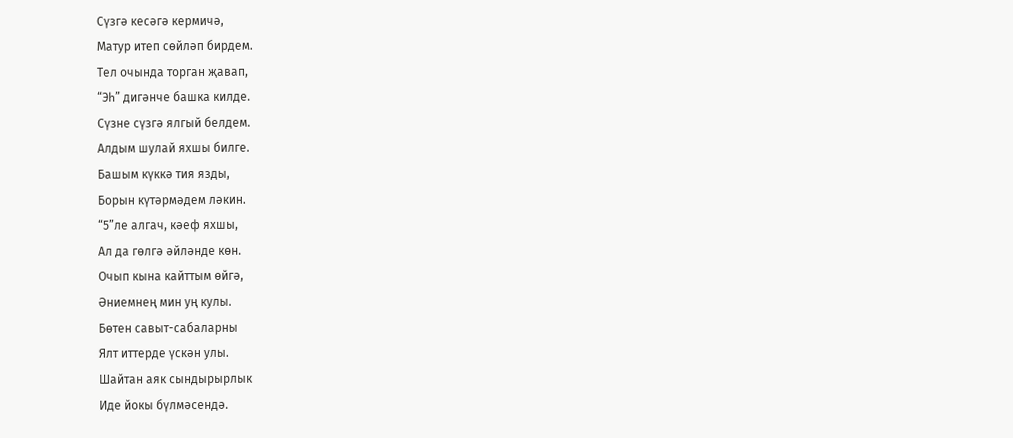Сүзгә кесәгә кермичә,
Матур итеп сөйләп бирдем.
Тел очында торган җавап,
“Эһ” дигәнче башка килде.
Сүзне сүзгә ялгый белдем.
Алдым шулай яхшы билге.
Башым күккә тия язды,
Борын күтәрмәдем ләкин.
“5”ле алгач, кәеф яхшы,
Ал да гөлгә әйләнде көн.
Очып кына кайттым өйгә,
Әниемнең мин уң кулы.
Бөтен савыт-сабаларны
Ялт иттерде үскән улы.
Шайтан аяк сындырырлык
Иде йокы бүлмәсендә.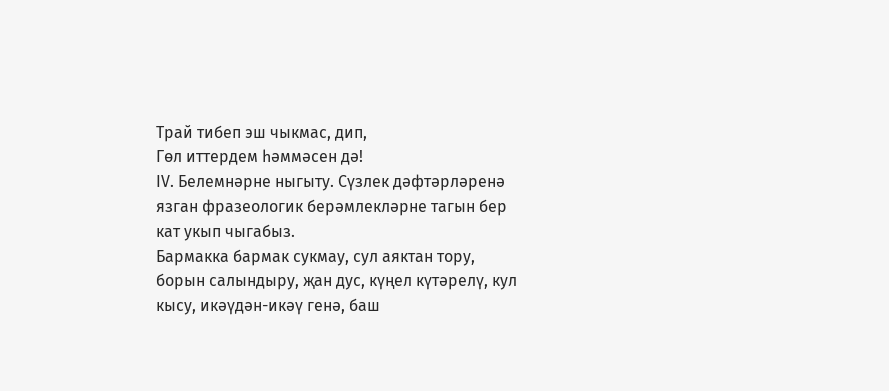Трай тибеп эш чыкмас, дип,
Гөл иттердем һәммәсен дә!
IV. Белемнәрне ныгыту. Сүзлек дәфтәрләренә язган фразеологик берәмлекләрне тагын бер кат укып чыгабыз.
Бармакка бармак сукмау, сул аяктан тору, борын салындыру, җан дус, күңел күтәрелү, кул кысу, икәүдән-икәү генә, баш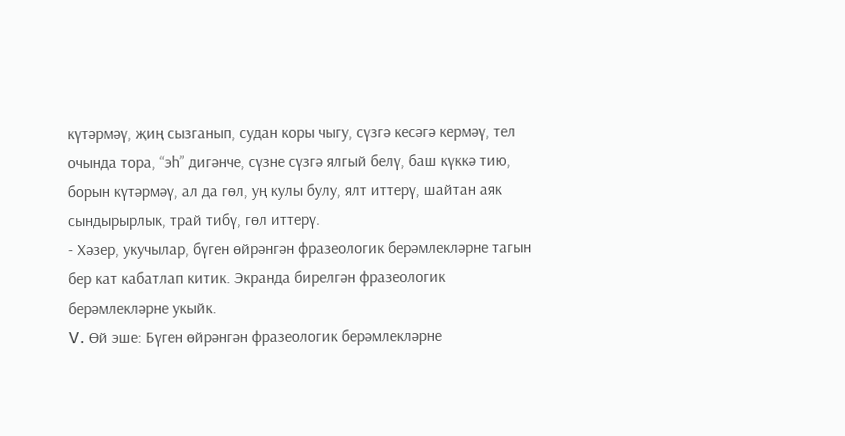күтәрмәү, җиң сызганып, судан коры чыгу, сүзгә кесәгә кермәү, тел очында тора, “эһ” дигәнче, сүзне сүзгә ялгый белү, баш күккә тию, борын күтәрмәү, ал да гөл, уң кулы булу, ялт иттерү, шайтан аяк сындырырлык, трай тибү, гөл иттерү.
- Хәзер, укучылар, бүген өйрәнгән фразеологик берәмлекләрне тагын бер кат кабатлап китик. Экранда бирелгән фразеологик берәмлекләрне укыйк.
V. Өй эше: Бүген өйрәнгән фразеологик берәмлекләрне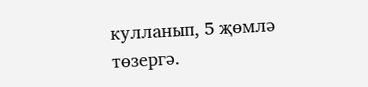кулланып, 5 җөмлә төзергә.